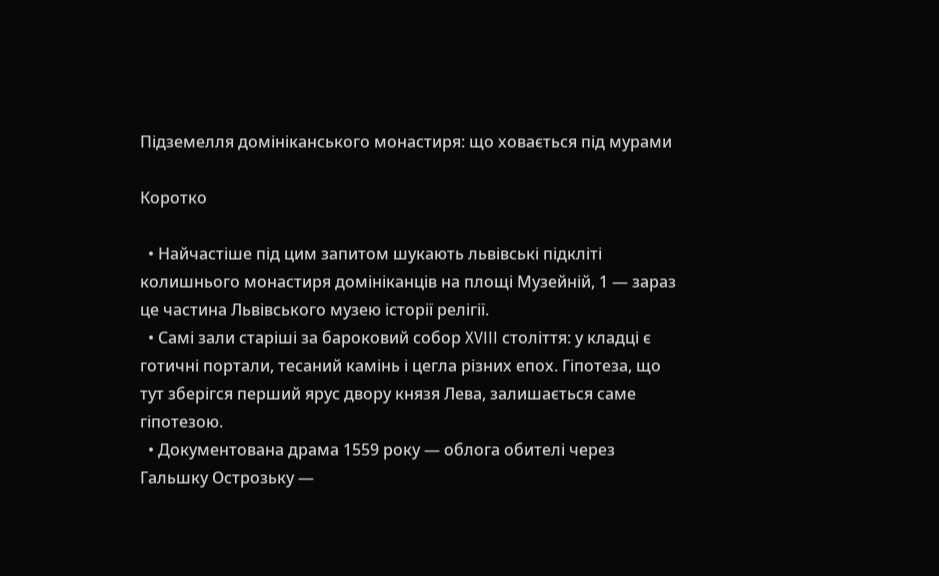Підземелля домініканського монастиря: що ховається під мурами

Коротко

  • Найчастіше під цим запитом шукають львівські підкліті колишнього монастиря домініканців на площі Музейній, 1 — зараз це частина Львівського музею історії релігії.
  • Самі зали старіші за бароковий собор XVIII століття: у кладці є готичні портали, тесаний камінь і цегла різних епох. Гіпотеза, що тут зберігся перший ярус двору князя Лева, залишається саме гіпотезою.
  • Документована драма 1559 року — облога обителі через Гальшку Острозьку —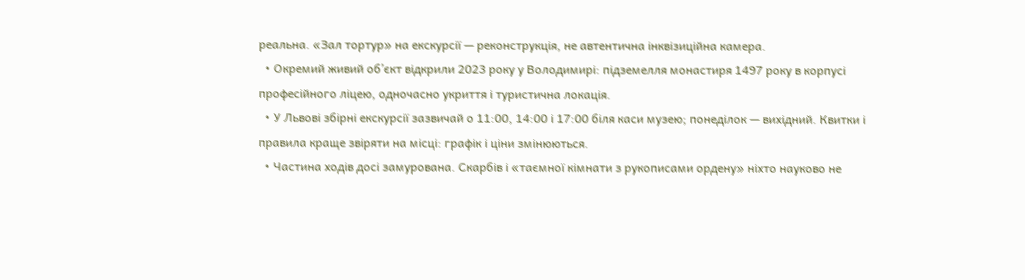реальна. «Зал тортур» на екскурсії — реконструкція, не автентична інквізиційна камера.
  • Окремий живий об’єкт відкрили 2023 року у Володимирі: підземелля монастиря 1497 року в корпусі професійного ліцею, одночасно укриття і туристична локація.
  • У Львові збірні екскурсії зазвичай о 11:00, 14:00 і 17:00 біля каси музею; понеділок — вихідний. Квитки і правила краще звіряти на місці: графік і ціни змінюються.
  • Частина ходів досі замурована. Скарбів і «таємної кімнати з рукописами ордену» ніхто науково не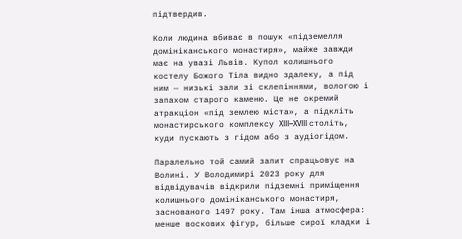підтвердив.

Коли людина вбиває в пошук «підземелля домініканського монастиря», майже завжди має на увазі Львів. Купол колишнього костелу Божого Тіла видно здалеку, а під ним — низькі зали зі склепіннями, вологою і запахом старого каменю. Це не окремий атракціон «під землею міста», а підкліть монастирського комплексу XIII–XVIII століть, куди пускають з гідом або з аудіогідом.

Паралельно той самий запит спрацьовує на Волині. У Володимирі 2023 року для відвідувачів відкрили підземні приміщення колишнього домініканського монастиря, заснованого 1497 року. Там інша атмосфера: менше воскових фігур, більше сирої кладки і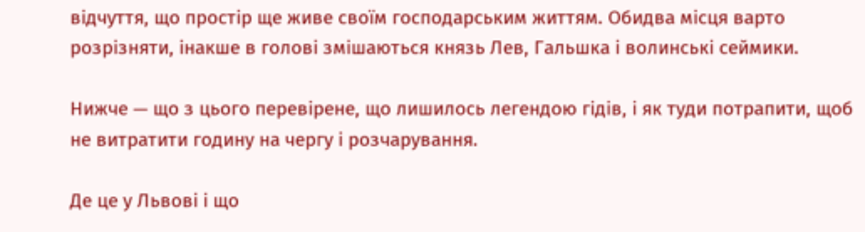відчуття, що простір ще живе своїм господарським життям. Обидва місця варто розрізняти, інакше в голові змішаються князь Лев, Гальшка і волинські сеймики.

Нижче — що з цього перевірене, що лишилось легендою гідів, і як туди потрапити, щоб не витратити годину на чергу і розчарування.

Де це у Львові і що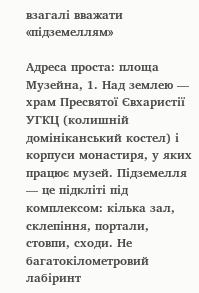взагалі вважати «підземеллям»

Адреса проста: площа Музейна, 1. Над землею — храм Пресвятої Євхаристії УГКЦ (колишній домініканський костел) і корпуси монастиря, у яких працює музей. Підземелля — це підкліті під комплексом: кілька зал, склепіння, портали, стовпи, сходи. Не багатокілометровий лабіринт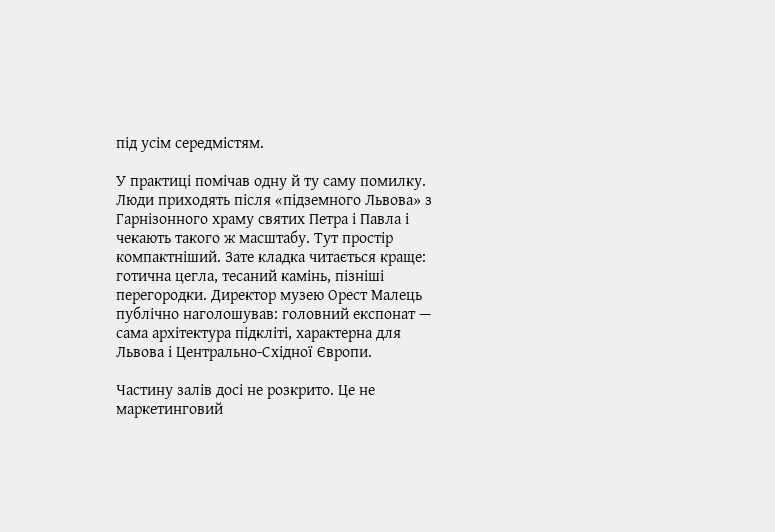під усім середмістям.

У практиці помічав одну й ту саму помилку. Люди приходять після «підземного Львова» з Гарнізонного храму святих Петра і Павла і чекають такого ж масштабу. Тут простір компактніший. Зате кладка читається краще: готична цегла, тесаний камінь, пізніші перегородки. Директор музею Орест Малець публічно наголошував: головний експонат — сама архітектура підкліті, характерна для Львова і Центрально-Східної Європи.

Частину залів досі не розкрито. Це не маркетинговий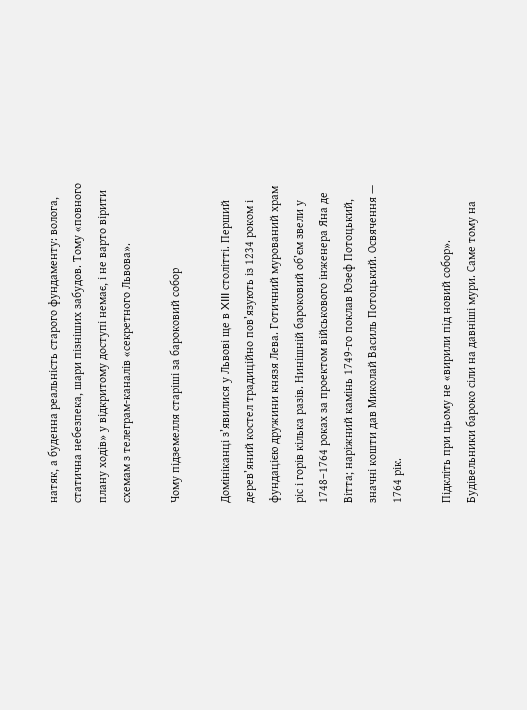натяк, а буденна реальність старого фундаменту: волога, статична небезпека, шари пізніших забудов. Тому «повного плану ходів» у відкритому доступі немає, і не варто вірити схемам з телеграм-каналів «секретного Львова».

Чому підземелля старіші за бароковий собор

Домініканці з’явилися у Львові ще в XIII столітті. Перший дерев’яний костел традиційно пов’язують із 1234 роком і фундацією дружини князя Лева. Готичний мурований храм ріс і горів кілька разів. Нинішній бароковий об’єм звели у 1748–1764 роках за проектом військового інженера Яна де Вітта; наріжний камінь 1749-го поклав Юзеф Потоцький, значні кошти дав Миколай Василь Потоцький. Освячення — 1764 рік.

Підкліть при цьому не «вирили під новий собор». Будівельники бароко сіли на давніші мури. Саме тому на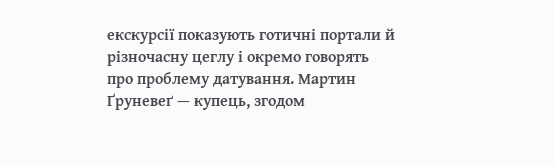екскурсії показують готичні портали й різночасну цеглу і окремо говорять про проблему датування. Мартин Ґруневеґ — купець, згодом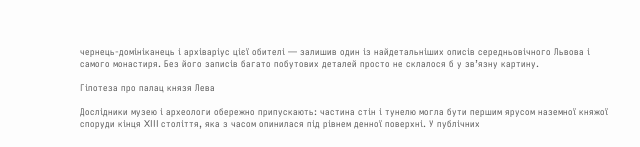чернець-домініканець і архіваріус цієї обителі — залишив один із найдетальніших описів середньовічного Львова і самого монастиря. Без його записів багато побутових деталей просто не склалося б у зв’язну картину.

Гіпотеза про палац князя Лева

Дослідники музею і археологи обережно припускають: частина стін і тунелю могла бути першим ярусом наземної княжої споруди кінця XIII століття, яка з часом опинилася під рівнем денної поверхні. У публічних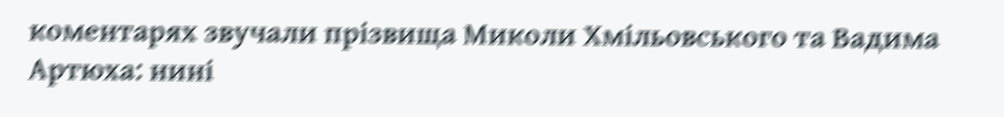коментарях звучали прізвища Миколи Хмільовського та Вадима Артюха: нині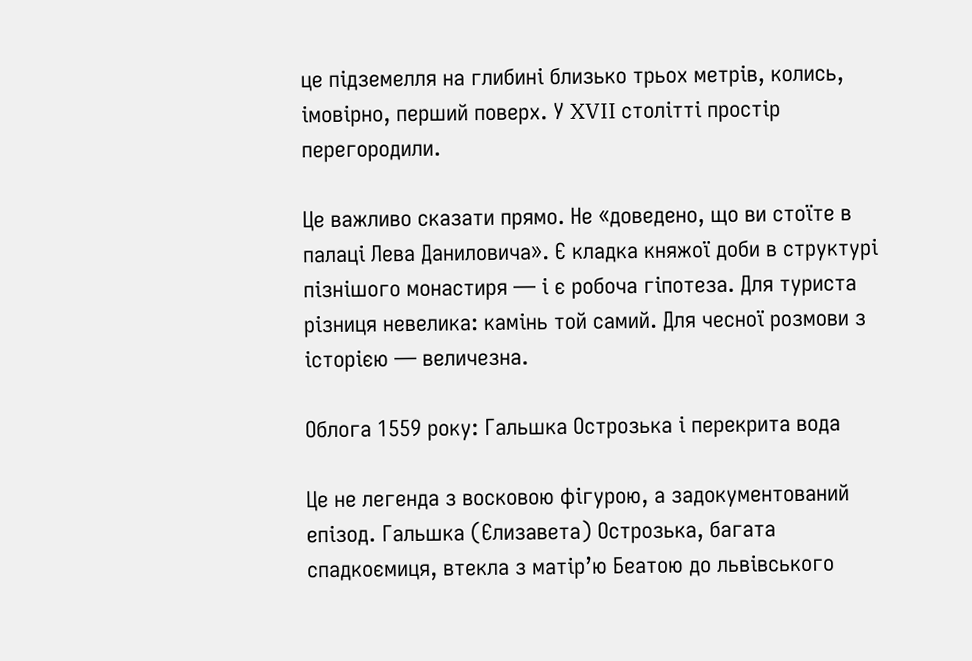це підземелля на глибині близько трьох метрів, колись, імовірно, перший поверх. У XVII столітті простір перегородили.

Це важливо сказати прямо. Не «доведено, що ви стоїте в палаці Лева Даниловича». Є кладка княжої доби в структурі пізнішого монастиря — і є робоча гіпотеза. Для туриста різниця невелика: камінь той самий. Для чесної розмови з історією — величезна.

Облога 1559 року: Гальшка Острозька і перекрита вода

Це не легенда з восковою фігурою, а задокументований епізод. Гальшка (Єлизавета) Острозька, багата спадкоємиця, втекла з матір’ю Беатою до львівського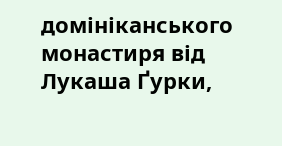домініканського монастиря від Лукаша Ґурки,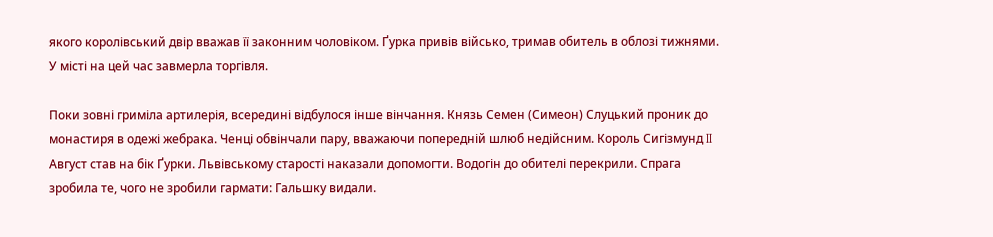якого королівський двір вважав її законним чоловіком. Ґурка привів військо, тримав обитель в облозі тижнями. У місті на цей час завмерла торгівля.

Поки зовні гриміла артилерія, всередині відбулося інше вінчання. Князь Семен (Симеон) Слуцький проник до монастиря в одежі жебрака. Ченці обвінчали пару, вважаючи попередній шлюб недійсним. Король Сигізмунд II Август став на бік Ґурки. Львівському старості наказали допомогти. Водогін до обителі перекрили. Спрага зробила те, чого не зробили гармати: Гальшку видали.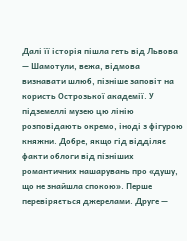Далі її історія пішла геть від Львова — Шамотули, вежа, відмова визнавати шлюб, пізніше заповіт на користь Острозької академії. У підземеллі музею цю лінію розповідають окремо, іноді з фігурою княжни. Добре, якщо гід відділяє факти облоги від пізніших романтичних нашарувань про «душу, що не знайшла спокою». Перше перевіряється джерелами. Друге —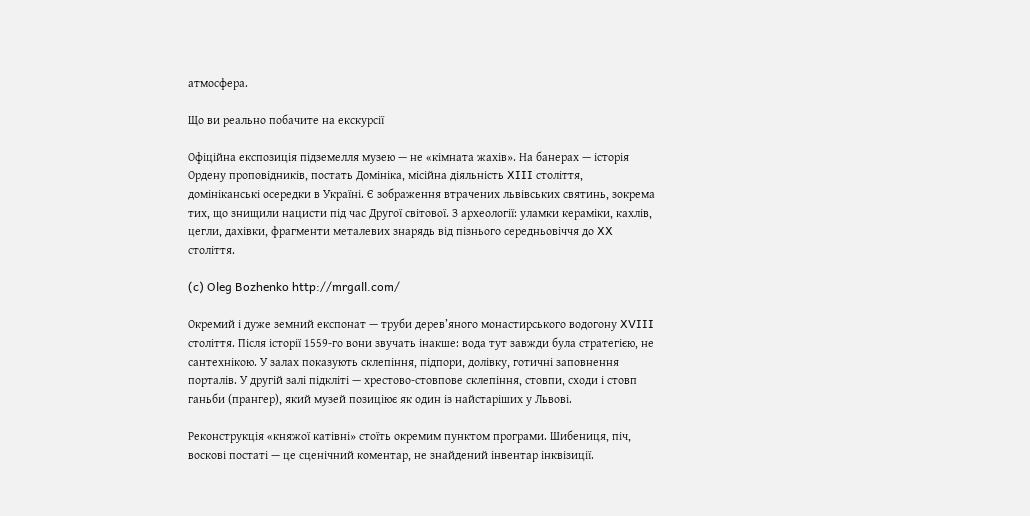атмосфера.

Що ви реально побачите на екскурсії

Офіційна експозиція підземелля музею — не «кімната жахів». На банерах — історія Ордену проповідників, постать Домініка, місійна діяльність XIII століття, домініканські осередки в Україні. Є зображення втрачених львівських святинь, зокрема тих, що знищили нацисти під час Другої світової. З археології: уламки кераміки, кахлів, цегли, дахівки, фрагменти металевих знарядь від пізнього середньовіччя до XX століття.

(c) Oleg Bozhenko http://mrgall.com/

Окремий і дуже земний експонат — труби дерев’яного монастирського водогону XVIII століття. Після історії 1559-го вони звучать інакше: вода тут завжди була стратегією, не сантехнікою. У залах показують склепіння, підпори, долівку, готичні заповнення порталів. У другій залі підкліті — хрестово-стовпове склепіння, стовпи, сходи і стовп ганьби (прангер), який музей позиціює як один із найстаріших у Львові.

Реконструкція «княжої катівні» стоїть окремим пунктом програми. Шибениця, піч, воскові постаті — це сценічний коментар, не знайдений інвентар інквізиції.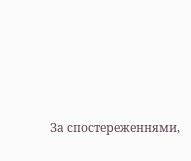За спостереженнями,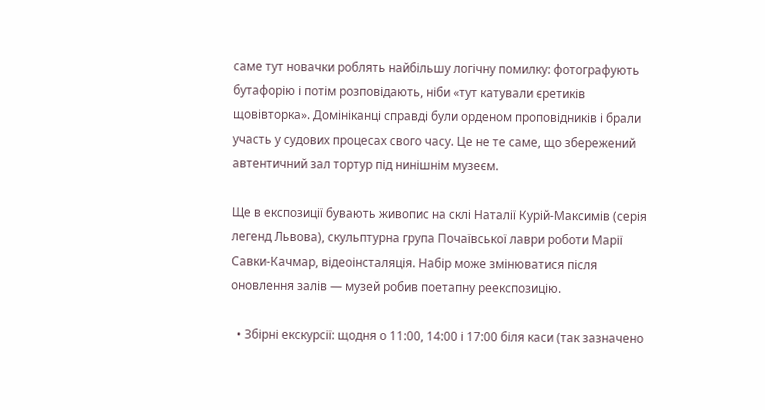саме тут новачки роблять найбільшу логічну помилку: фотографують бутафорію і потім розповідають, ніби «тут катували єретиків щовівторка». Домініканці справді були орденом проповідників і брали участь у судових процесах свого часу. Це не те саме, що збережений автентичний зал тортур під нинішнім музеєм.

Ще в експозиції бувають живопис на склі Наталії Курій-Максимів (серія легенд Львова), скульптурна група Почаївської лаври роботи Марії Савки-Качмар, відеоінсталяція. Набір може змінюватися після оновлення залів — музей робив поетапну реекспозицію.

  • Збірні екскурсії: щодня о 11:00, 14:00 і 17:00 біля каси (так зазначено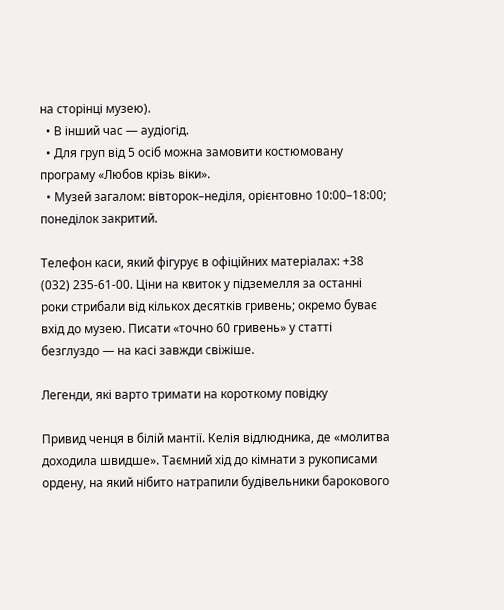на сторінці музею).
  • В інший час — аудіогід.
  • Для груп від 5 осіб можна замовити костюмовану програму «Любов крізь віки».
  • Музей загалом: вівторок–неділя, орієнтовно 10:00–18:00; понеділок закритий.

Телефон каси, який фігурує в офіційних матеріалах: +38 (032) 235-61-00. Ціни на квиток у підземелля за останні роки стрибали від кількох десятків гривень; окремо буває вхід до музею. Писати «точно 60 гривень» у статті безглуздо — на касі завжди свіжіше.

Легенди, які варто тримати на короткому повідку

Привид ченця в білій мантії. Келія відлюдника, де «молитва доходила швидше». Таємний хід до кімнати з рукописами ордену, на який нібито натрапили будівельники барокового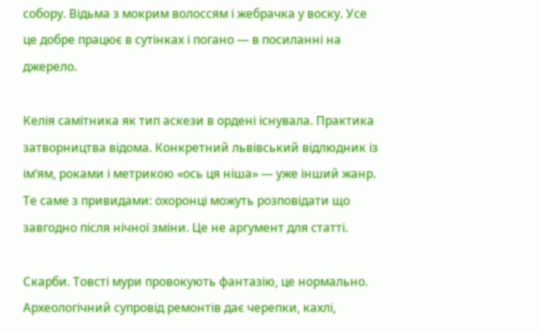собору. Відьма з мокрим волоссям і жебрачка у воску. Усе це добре працює в сутінках і погано — в посиланні на джерело.

Келія самітника як тип аскези в ордені існувала. Практика затворництва відома. Конкретний львівський відлюдник із ім’ям, роками і метрикою «ось ця ніша» — уже інший жанр. Те саме з привидами: охоронці можуть розповідати що завгодно після нічної зміни. Це не аргумент для статті.

Скарби. Товсті мури провокують фантазію, це нормально. Археологічний супровід ремонтів дає черепки, кахлі,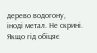дерево водогону, іноді метал. Не скрині. Якщо гід обіцяє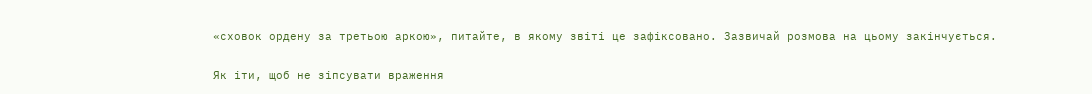«сховок ордену за третьою аркою», питайте, в якому звіті це зафіксовано. Зазвичай розмова на цьому закінчується.

Як іти, щоб не зіпсувати враження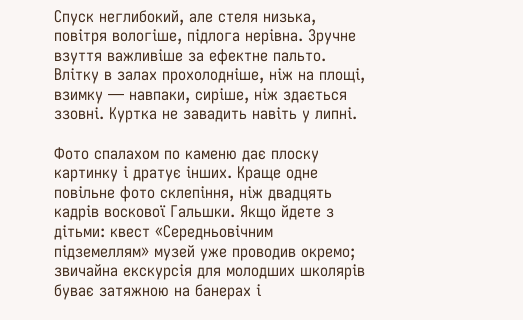Спуск неглибокий, але стеля низька, повітря вологіше, підлога нерівна. Зручне взуття важливіше за ефектне пальто. Влітку в залах прохолодніше, ніж на площі, взимку — навпаки, сиріше, ніж здається ззовні. Куртка не завадить навіть у липні.

Фото спалахом по каменю дає плоску картинку і дратує інших. Краще одне повільне фото склепіння, ніж двадцять кадрів воскової Гальшки. Якщо йдете з дітьми: квест «Середньовічним підземеллям» музей уже проводив окремо; звичайна екскурсія для молодших школярів буває затяжною на банерах і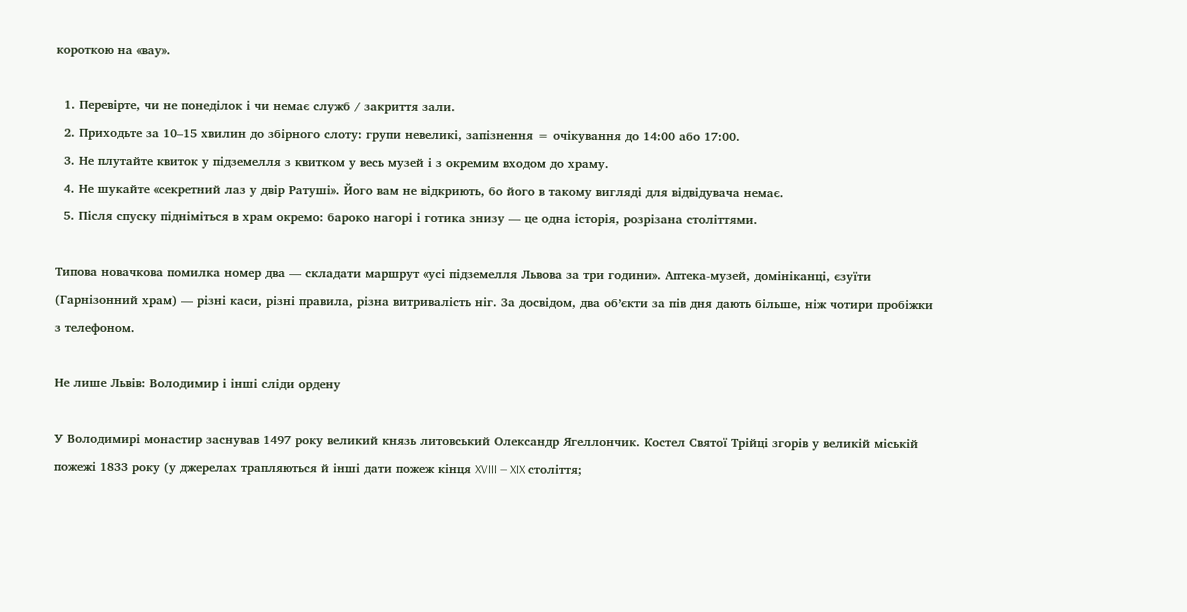короткою на «вау».

  1. Перевірте, чи не понеділок і чи немає служб / закриття зали.
  2. Приходьте за 10–15 хвилин до збірного слоту: групи невеликі, запізнення = очікування до 14:00 або 17:00.
  3. Не плутайте квиток у підземелля з квитком у весь музей і з окремим входом до храму.
  4. Не шукайте «секретний лаз у двір Ратуші». Його вам не відкриють, бо його в такому вигляді для відвідувача немає.
  5. Після спуску підніміться в храм окремо: бароко нагорі і готика знизу — це одна історія, розрізана століттями.

Типова новачкова помилка номер два — складати маршрут «усі підземелля Львова за три години». Аптека-музей, домініканці, єзуїти (Гарнізонний храм) — різні каси, різні правила, різна витривалість ніг. За досвідом, два об’єкти за пів дня дають більше, ніж чотири пробіжки з телефоном.

Не лише Львів: Володимир і інші сліди ордену

У Володимирі монастир заснував 1497 року великий князь литовський Олександр Ягеллончик. Костел Святої Трійці згорів у великій міській пожежі 1833 року (у джерелах трапляються й інші дати пожеж кінця XVIII — XIX століття;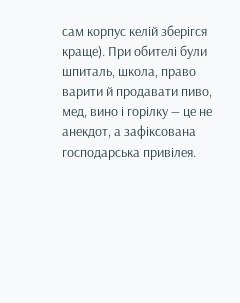сам корпус келій зберігся краще). При обителі були шпиталь, школа, право варити й продавати пиво, мед, вино і горілку — це не анекдот, а зафіксована господарська привілея.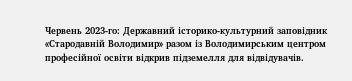Червень 2023-го: Державний історико-культурний заповідник «Стародавній Володимир» разом із Володимирським центром професійної освіти відкрив підземелля для відвідувачів.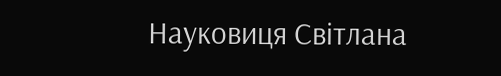Науковиця Світлана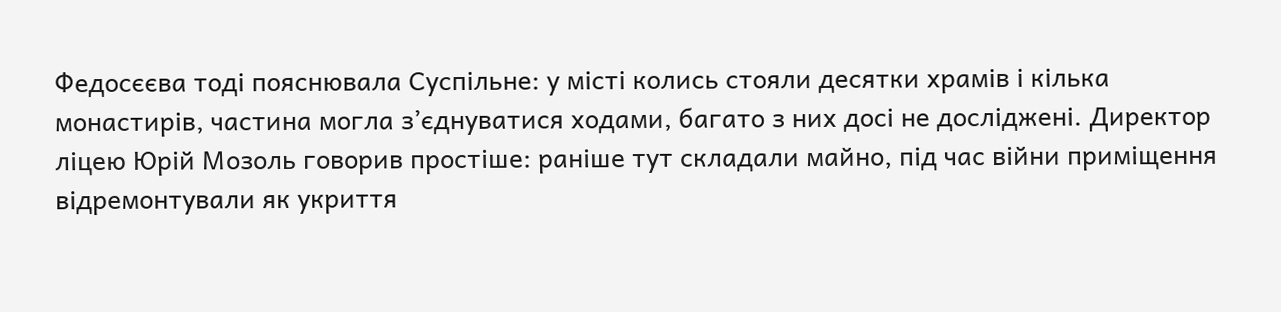Федосєєва тоді пояснювала Суспільне: у місті колись стояли десятки храмів і кілька монастирів, частина могла з’єднуватися ходами, багато з них досі не досліджені. Директор ліцею Юрій Мозоль говорив простіше: раніше тут складали майно, під час війни приміщення відремонтували як укриття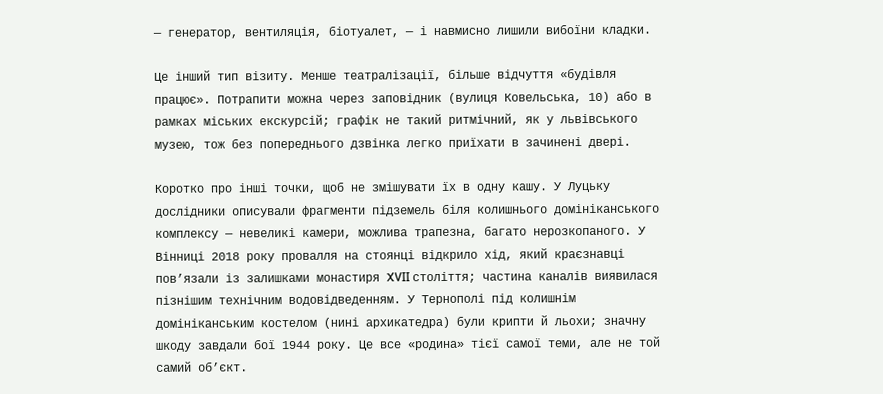— генератор, вентиляція, біотуалет, — і навмисно лишили вибоїни кладки.

Це інший тип візиту. Менше театралізації, більше відчуття «будівля працює». Потрапити можна через заповідник (вулиця Ковельська, 10) або в рамках міських екскурсій; графік не такий ритмічний, як у львівського музею, тож без попереднього дзвінка легко приїхати в зачинені двері.

Коротко про інші точки, щоб не змішувати їх в одну кашу. У Луцьку дослідники описували фрагменти підземель біля колишнього домініканського комплексу — невеликі камери, можлива трапезна, багато нерозкопаного. У Вінниці 2018 року провалля на стоянці відкрило хід, який краєзнавці пов’язали із залишками монастиря XVII століття; частина каналів виявилася пізнішим технічним водовідведенням. У Тернополі під колишнім домініканським костелом (нині архикатедра) були крипти й льохи; значну шкоду завдали бої 1944 року. Це все «родина» тієї самої теми, але не той самий об’єкт.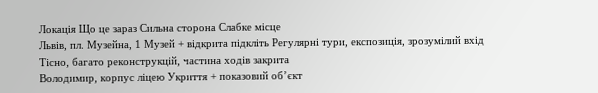Локація Що це зараз Сильна сторона Слабке місце
Львів, пл. Музейна, 1 Музей + відкрита підкліть Регулярні тури, експозиція, зрозумілий вхід Тісно, багато реконструкцій, частина ходів закрита
Володимир, корпус ліцею Укриття + показовий об’єкт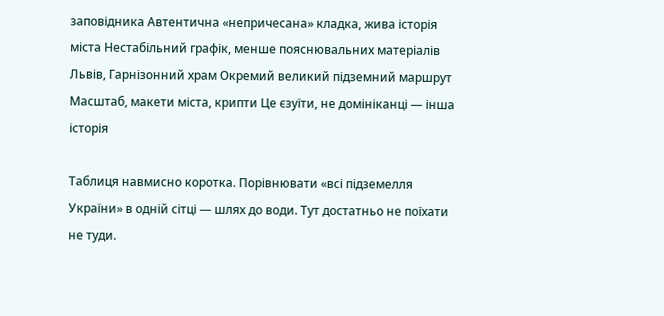заповідника Автентична «непричесана» кладка, жива історія міста Нестабільний графік, менше пояснювальних матеріалів
Львів, Гарнізонний храм Окремий великий підземний маршрут Масштаб, макети міста, крипти Це єзуїти, не домініканці — інша історія

Таблиця навмисно коротка. Порівнювати «всі підземелля України» в одній сітці — шлях до води. Тут достатньо не поїхати не туди.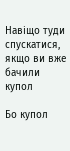Навіщо туди спускатися, якщо ви вже бачили купол

Бо купол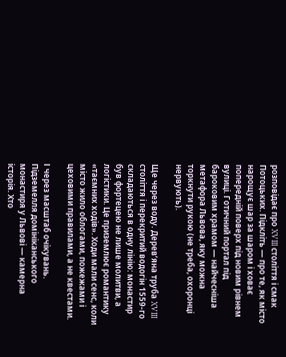розповідає про XVIII століття і смак Потоцьких. Підкліть — про те, як місто нарощує шар за шаром і ховає попередній поверх під новим рівнем вулиці. Готичний портал під бароковим храмом — найчесніша метафора Львова, яку можна торкнути рукою (не треба, охоронці нервують).

Ще через воду. Дерев’яна труба XVIII століття і перекритий водогін 1559-го складаються в одну лінію: монастир був фортецею не лише молитви, а логістики. Це приземлює романтику «таємних ходів». Ходи мали сенс, коли місто жило облогами, пожежами і цеховими правилами, а не квестами.

І через масштаб очікувань. Підземелля домініканського монастиря у Львові — камерна історія. Хто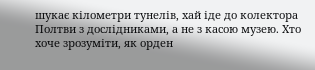шукає кілометри тунелів, хай іде до колектора Полтви з дослідниками, а не з касою музею. Хто хоче зрозуміти, як орден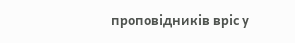проповідників вріс у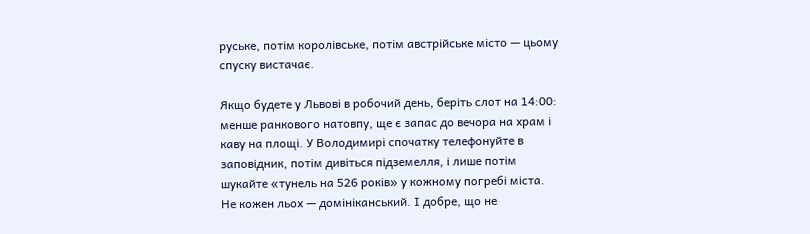руське, потім королівське, потім австрійське місто — цьому спуску вистачає.

Якщо будете у Львові в робочий день, беріть слот на 14:00: менше ранкового натовпу, ще є запас до вечора на храм і каву на площі. У Володимирі спочатку телефонуйте в заповідник, потім дивіться підземелля, і лише потім шукайте «тунель на 526 років» у кожному погребі міста. Не кожен льох — домініканський. І добре, що не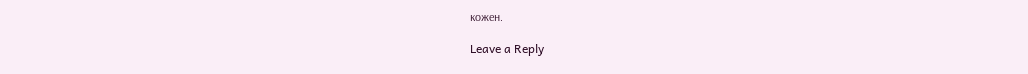кожен.

Leave a Reply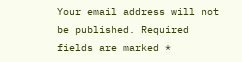Your email address will not be published. Required fields are marked *